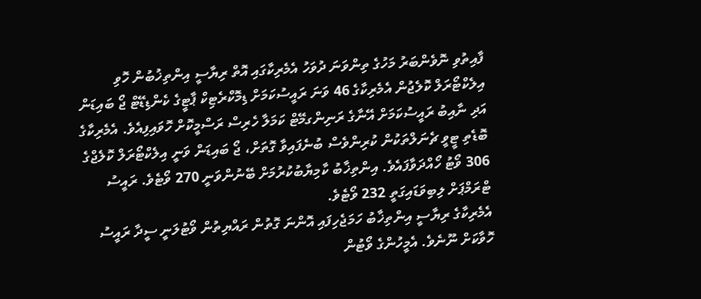ފާއިތުވި ނޮވެންބަރު މަހުގެ ތިންވަނަ ދުވަހު އެމެރިކާގައި އޮތް ރިޔާސީ އިންތިޚުބުން ހޮވި އިލެކްޓޯރަލް ކޮލެޖުން އެމެރިކާގެ 46 ވަނަ ރައީސުކަމަށް ޑިމޮކްރެޓިކް ޕާޓީގެ ކެންޑިޑޭޓް ޖޯ ބައިޑަން އަދި ނާއިބު ރައީސުކަމަށް އޭނާގެ ރަނިންގމޭޓް ކަމަލާ ހެރިސް ރަސްމީކޮށް ހޮވައިފިއެވެ. އެމެރިކާގެ ބޮޑެތި ޓީވީ ޗެނަލްތަކުން ކުރިންވެސް ބުނެފައިވާ ގޮތަށް، ޖޯ ބައިޑަން ވަނީ އިލެކްޓޯރަލް ކޮލެޖްގެ 306 ވޯޓު ހޯއްދަވާފައެވެ. އިންތިޚާބު ކާމިޔާބުކުރުމަށް ބޭނުންވަނީ 270 ވޯޓެވެ. ރައީސު ޓްރަމްޕަށް ލިބިވަޑައިގަތީ 232 ވޯޓެވެ.
އެމެރިކާގެ ރިޔާސީ އިންތިޚާބު ހަމަޖެހިފައި އޮންނަ ގޮތުން ރައްޔިތުން ވޯޓުލަނީ ސީދާ ރައީސު ހޮވާކަށް ނޫނެވެ. އެމީހުންގެ ވޯޓުން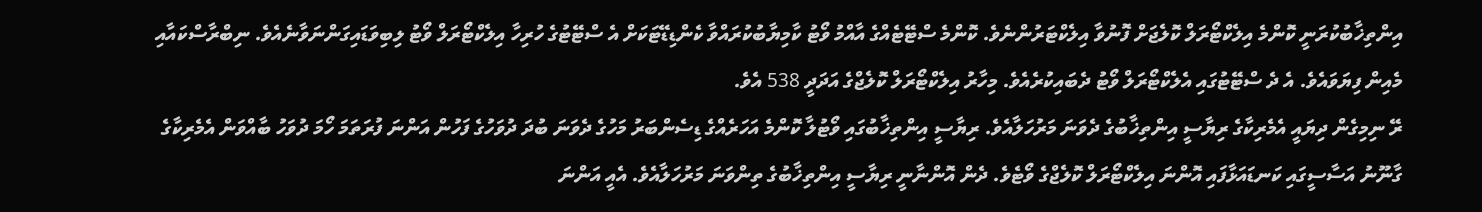އިންތިޚާބުކުރަނީ ކޮންމެ އިލެކްޓޯރަލް ކޮލެޖަށް ފޮނުވާ އިލެކްޓަރުންނެވެ. ކޮންމެ ސްޓޭޓެއްގެ އާއްމު ވޯޓު ކާމިޔާބުކުރައްވާ ކެންޑިޑޭޓަކަށް އެ ސްޓޭޓުގެ ހުރިހާ އިލެކްޓޯރަލް ވޯޓު ލިބިވަޑައިގަންނަވާނެއެވެ. ނިބްރާސްކައާއި މެއިން ފިޔަވައެވެ. އެ ދެ ސްޓޭޓުގައި އެލެކްޓޯރަލް ވޯޓު ދެބައިކުރެއެވެ. މިހާރު އިލެކްޓޯރަލް ކޮލެޖްގެ އަދަދީ 538 އެވެ.
ރޭ ނިމިގެން ދިޔައީ އެމެރިކާގެ ރިޔާސީ އިންތިޚާބުގެ ދެވަނަ މަރުހަލާއެވެ. ރިޔާސީ އިންތިޚާބުގައި ވޯޓުލާ ކޮންމެ އަހަރެއްގެ ޑިސެންބަރު މަހުގެ ދެވަނަ ބުދަ ދުވަހުގެ ފަހުން އަންނަ ފުރަތަމަ ހޯމަ ދުވަހު ބާއްވަން އެމެރިކާގެ ގާނޫނު އަސާސީގައި ކަނޑައަޅާފައި އޮންނަ އިލެކްޓޯރަލް ކޮލެޖްގެ ވޯޓެވެ. ދެން އޮންނާނީ ރިޔާސީ އިންތިޚާބުގެ ތިންވަނަ މަރުހަލާއެވެ. އެއީ އަންނަ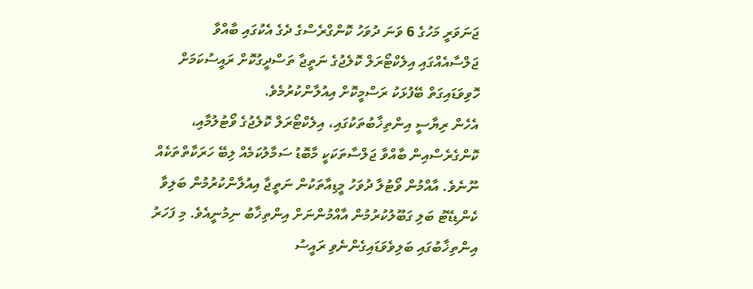ޖަނަވަރީ މަހުގެ 6 ވަނަ ދުވަހު ކޮންގްރެސްގެ ދެގެ އެކުގައި ބާއްވާ ޖަލްސާއެއްގައި އިލެކްޓޯރަލް ކޮލެޖުގެ ނަތީޖާ ތަސްދީގުކޮށް ރައީސުކަމަށް ހޮވިވަޑައިގަތް ބޭފުޅަކު ރަސްމީކޮށް އިއުލާންކުރުމެވެ.
އެހެން ރިޔާސީ އިންތިޚާބުތަކުގައި، އިލެކްޓޯރަލް ކޮލެޖުގެ ވޯޓުލުމާއި، ކޮންގެރެސްއިން ބާއްވާ ޖަލްސާތަކަކީ މާބޮޑު ސަމާލުކަމެއް ލިބޭ ހަރަކާތްތަކެއް ނޫނެވެ. އާއްމުން ވޯޓުލާ ދުވަހު މީޑިއާތަކުން ނަތީޖާ އިއުލާންކުރުމުން ބަލިވާ ކެންޑިޑޭޓު ބަލި ގަބޫލުކުރުމުން އާއްމުންނަށް އިންތިޚާބު ނިމުނީއެވެ. މި ފަހަރު އިންތިޚާބުގައި ބަލިވެވަޑައިގެންނެވި ރައީސު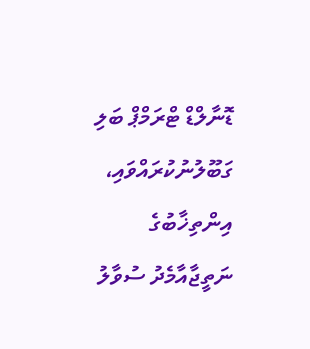ޑޮނާލްޑް ޓްރަމްޕް ބަލި ގަބޫލުނުކުރައްވައި، އިންތިޚާބުގެ ނަތީޖާއާމެދު ސުވާލު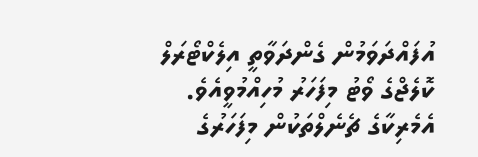އުފައްދަވަމުން ގެންދަވާތީ އިލެކްޓޯރަލް ކޮލެޖްގެ ވޯޓު މިފަހަރު މުހިއްމުވީއެވެ. އެމެރިކާގެ ޗެނެލްތަކުން މިފަހަރުގެ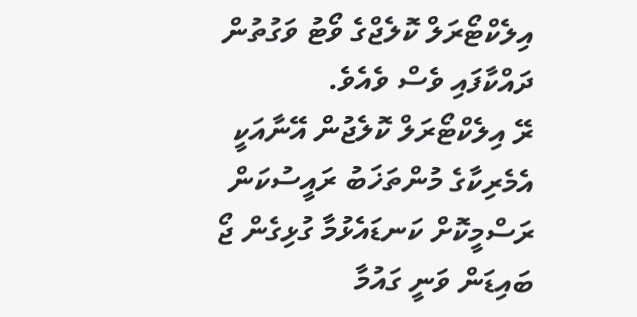އިލެކްޓޯރަލް ކޮލެޖްގެ ވޯޓު ވަގުތުން ދައްކާފައި ވެސް ވެއެވެ.
ރޭ އިލެކްޓޯރަލް ކޮލެޖުން އޭނާއަކީ އެމެރިކާގެ މުންތަޚަބު ރައީސުކަން ރަސްމީކޮށް ކަނޑައެޅުމާ ގުޅިގެން ޖޯ ބައިޑަން ވަނީ ގައުމާ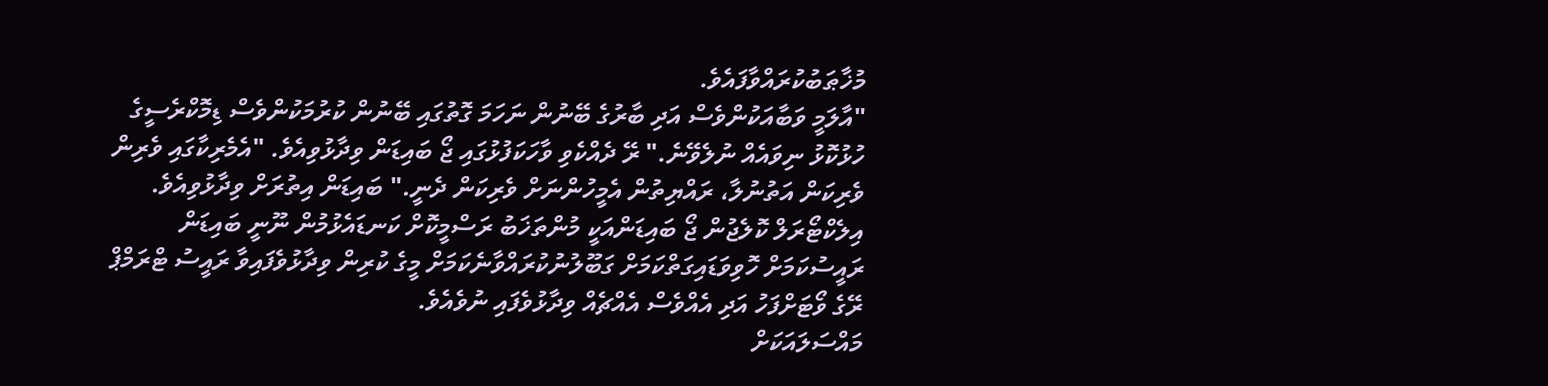މުޚާޠަބުކުރައްވާފައެވެ.
"އާލަމީ ވަބާއަކުންވެސް އަދި ބާރުގެ ބޭނުން ނަހަމަ ގޮތުގައި ބޭނުން ކުރުމަކުންވެސް ޑިމޮކްރެސީގެ ހުޅުކޮޅު ނިވައެއް ނުލެވޭނެ." ރޭ ދެއްކެވި ވާހަކަފުޅުގައި ޖޯ ބައިޑަން ވިދާޅުވިއެވެ. "އެމެރިކާގައި ވެރިން ވެރިކަން އަތުނުލާ، ރައްޔިތުން އެމީހުންނަށް ވެރިކަން ދެނީ." ބައިޑަން އިތުރަށް ވިދާޅުވިއެވެ.
އިލެކްޓޯރަލް ކޮލެޖުން ޖޯ ބައިޑަންއަކީ މުންތަޚަބު ރަސްމީކޮށް ކަނޑައެޅުމުން ނޫނީ ބައިޑަން ރައީސުކަމަށް ހޮވިވަޑައިގަތްކަމަށް ގަބޫލުނުކުރައްވާނެކަމަށް މީގެ ކުރިން ވިދާޅުވެފައިވާ ރައީސު ޓްރަމްޕް ރޭގެ ވޯޓަށްފަހު އަދި އެއްވެސް އެއްޗެއް ވިދާޅުވެފައި ނުވެއެވެ.
މައްސަލައަކަށް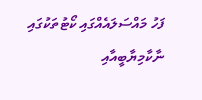ފަހު މައްސަލައެއްގައި ކޯޓުތަކުގައި ނާކާމިޔާބީއާއި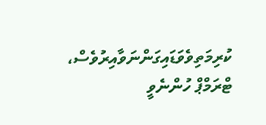ކުރިމަތިވެވަޑައިގަންނަވާއިރުވެސް، ޓްރަމްޕް ހުންނެވީ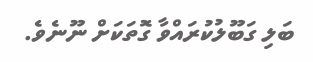ބަލި ގަބޫލުކުރައްވާ ގޮތަކަށް ނޫނެވެ.